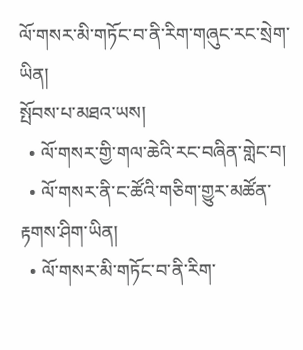ལོ་གསར་མི་གཏོང་བ་ནི་རིག་གཞུང་རང་སྲེག་ཡིན།
སྤོབས་པ་མཐའ་ཡས།
  • ལོ་གསར་གྱི་གལ་ཆེའི་རང་བཞིན་གླེང་བ།
  • ལོ་གསར་ནི་ང་ཚོའི་གཅིག་གྱུར་མཚོན་རྟགས་ཤིག་ཡིན།
  • ལོ་གསར་མི་གཏོང་བ་ནི་རིག་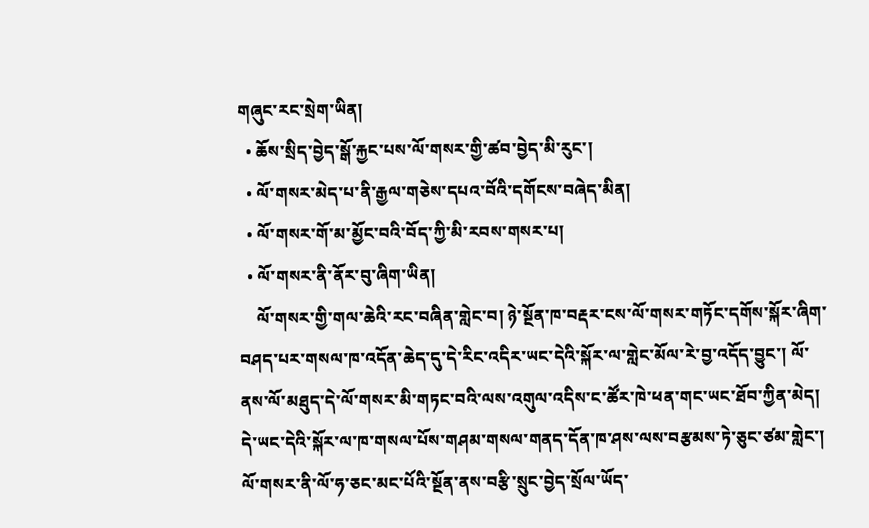གཞུང་རང་སྲེག་ཡིན།
  • ཆོས་སྲིད་བྱེད་སྒོ་རྐྱང་པས་ལོ་གསར་གྱི་ཚབ་བྱེད་མི་རུང་།
  • ལོ་གསར་མེད་པ་ནི་རྒྱལ་གཅེས་དཔའ་བོའི་དགོངས་བཞེད་མིན།
  • ལོ་གསར་གོ་མ་མྱོང་བའི་བོད་ཀྱི་མི་རབས་གསར་པ།
  • ལོ་གསར་ནི་ནོར་བུ་ཞིག་ཡིན།
    ལོ་གསར་གྱི་གལ་ཆེའི་རང་བཞིན་གླེང་བ། ཉེ་སྔོན་ཁ་བརྡར་ངས་ལོ་གསར་གཏོང་དགོས་སྐོར་ཞིག་བཤད་པར་གསལ་ཁ་འདོན་ཆེད་དུ་དེ་རིང་འདིར་ཡང་དེའི་སྐོར་ལ་གླེང་མོལ་རེ་བྱ་འདོད་བྱུང་། ལོ་ནས་ལོ་མཐུད་དེ་ལོ་གསར་མི་གཏང་བའི་ལས་འགུལ་འདིས་ང་ཚོར་ཁེ་ཕན་གང་ཡང་ཐོབ་ཀྱིན་མེད། དེ་ཡང་དེའི་སྐོར་ལ་ཁ་གསལ་པོས་གཤམ་གསལ་གནད་དོན་ཁ་ཤས་ལས་བརྩམས་ཏེ་ཅུང་ཙམ་གླེང་། ལོ་གསར་ནི་ལོ་ཧ་ཅང་མང་པོའི་སྔོན་ནས་བརྩི་སྲུང་བྱེད་སྲོལ་ཡོད་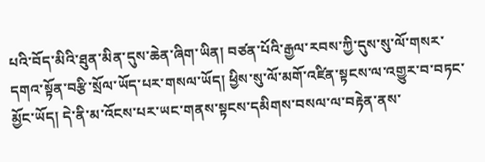པའི་བོད་མིའི་ཐུན་མིན་དུས་ཆེན་ཞིག་ཡིན། བཙན་པོའི་རྒྱལ་རབས་ཀྱི་དུས་སུ་ལོ་གསར་དགའ་སྟོན་བརྩི་སྲོལ་ཡོད་པར་གསལ་ཡོད། ཕྱིས་སུ་ལོ་མགོ་འཛིན་སྟངས་ལ་འགྱུར་བ་བཏང་མྱོང་ཡོད། དེ་ནི་མ་འོངས་པར་ཡང་གནས་སྟངས་དམིགས་བསལ་ལ་བརྟེན་ནས་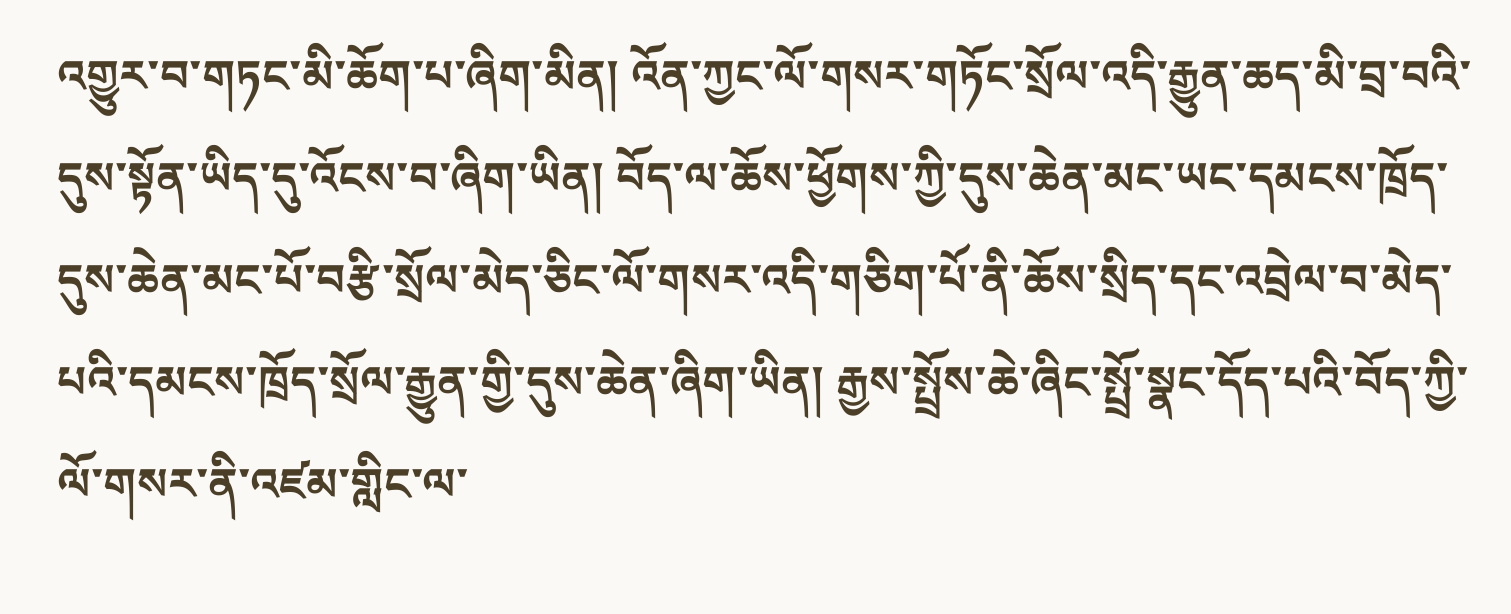འགྱུར་བ་གཏང་མི་ཆོག་པ་ཞིག་མིན། འོན་ཀྱང་ལོ་གསར་གཏོང་སྲོལ་འདི་རྒྱུན་ཆད་མི་བྲ་བའི་དུས་སྟོན་ཡིད་དུ་འོངས་བ་ཞིག་ཡིན། བོད་ལ་ཆོས་ཕྱོགས་ཀྱི་དུས་ཆེན་མང་ཡང་དམངས་ཁྲོད་དུས་ཆེན་མང་པོ་བརྩི་སྲོལ་མེད་ཅིང་ལོ་གསར་འདི་གཅིག་པོ་ནི་ཆོས་སྲིད་དང་འབྲེལ་བ་མེད་པའི་དམངས་ཁྲོད་སྲོལ་རྒྱུན་གྱི་དུས་ཆེན་ཞིག་ཡིན། རྒྱས་སྤྲོས་ཆེ་ཞིང་སྤྲོ་སྣང་དོད་པའི་བོད་ཀྱི་ལོ་གསར་ནི་འཛམ་གླིང་ལ་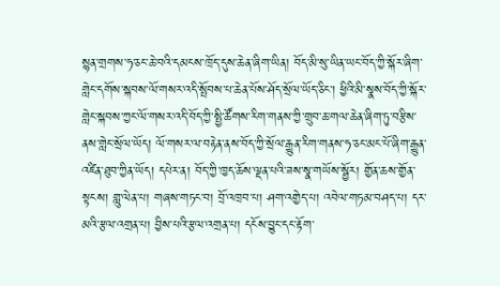སྙན་གྲགས་ཧ་ཅང་ཆེ་བའི་དམངས་ཁྲོད་དུས་ཆེན་ཞིག་ཡིན། བོད་མི་སུ་ཡིན་ཡང་བོད་ཀྱི་སྐོར་ཞིག་གླེང་དགོས་སྐབས་ལོ་གསར་འདི་སྤོབས་པ་ཆེན་པོས་ཤོད་སྲོལ་ཡོད་ཅིང་། ཕྱིའི་མི་སྣས་བོད་ཀྱི་སྐོར་གླེང་སྐབས་ཀྱང་ལོ་གསར་འདི་བོད་ཀྱི་སྤྱི་ཚོགས་རིག་གནས་ཀྱི་གྲུབ་ཆ་གལ་ཆེན་ཞིག་ཏུ་བརྩིས་ནས་གླེང་སྲོལ་ཡོད། ལོ་གསར་ལ་བརྟེན་ནས་བོད་ཀྱི་སྲོལ་རྒྱུན་རིག་གནས་ཧ་ཅང་མང་པོ་ཞིག་རྒྱུན་འཛིན་ཐུབ་ཀྱིན་ཡོད། དཔེར་ན། བོད་ཀྱི་ཁྱད་ཆོས་ལྡན་པའི་ཟས་སྣ་གཡོས་སྦྱོར། གྱོན་ཆས་གྱོན་སྟངས། གླུ་ལེན་པ། གཞས་གཏང་བ། བྲོ་འཁྲབ་པ། ཤག་འགྱེད་པ། འབེལ་གཏམ་བཤད་པ། དར་མའི་རྩལ་འགྲན་པ། བྱིས་པའི་རྩལ་འགྲན་པ། དངོས་བྱུང་དང་རྟོག་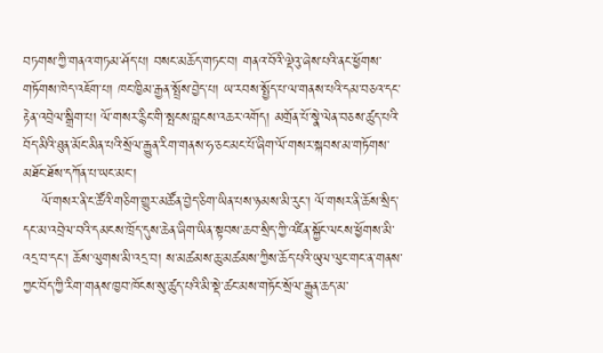བཏགས་ཀྱི་གནའ་གཏམ་ཤོད་པ། བསང་མཆོད་གཏང་བ། གནའ་བོའི་ལྡེའུ་ཞེས་པའི་ནང་ཕྱོགས་གཏོགས་ཁེད་འཇོག་པ། ཁང་ཁྱིམ་རྒྱན་སྤྲོས་བྱེད་པ། ཡ་རབས་སྤྱོད་པ་ལ་གནས་པའི་དམ་བཅའ་དང་རྟེན་འབྲེལ་སྒྲིག་པ། ལོ་གསར་རྙིང་གི་སྤངས་བླངས་འཆར་འགོད། མགྲོན་པོ་སྣེ་ལེན་བཅས་ཚུད་པའི་བོད་མིའི་ཐུན་མོང་མིན་པའི་སྲོལ་རྒྱུན་རིག་གནས་ཧ་ཅང་མང་པོ་ཞིག་ལོ་གསར་སྐབས་མ་གཏོགས་མཐོང་ཐོས་དཀོན་པ་ཡང་མང་།
    ལོ་གསར་ནི་ང་ཚོའི་གཅིག་གྱུར་མཚོན་བྱེད་ཅིག་ཡིན་པས་ཉམས་མི་རུང་། ལོ་གསར་ནི་ཆོས་སྲིད་དང་མ་འབྲེལ་བའི་དམངས་ཁྲོད་དུས་ཆེན་ཞིག་ཡིན་སྟབས་ཆབ་སྲིད་ཀྱི་འཛིན་སྐྱོང་ལངས་ཕྱོགས་མི་འདྲ་བ་དང་། ཆོས་ལུགས་མི་འདྲ་བ། ས་མཚམས་ཆུ་མཚམས་ཀྱིས་ཆོད་པའི་ཡུལ་ལུང་གང་ན་གནས་ཀྱང་བོད་ཀྱི་རིག་གནས་ཁྱབ་ཁོངས་སུ་ཚུད་པའི་མི་སྡེ་ཚང་མས་གཏོང་སྲོལ་རྒྱུན་ཆད་མ་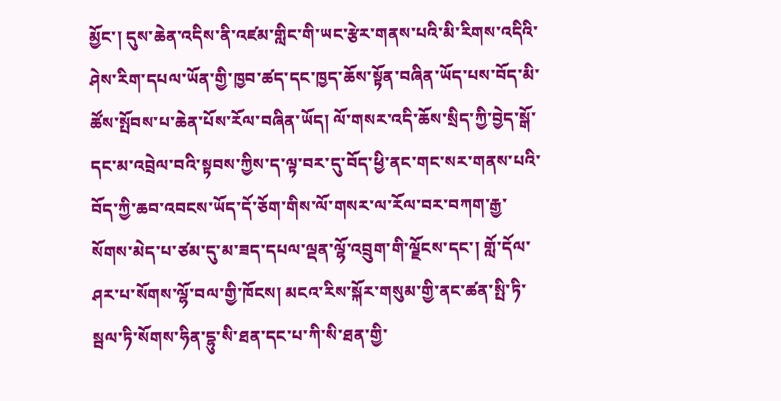མྱོང་། དུས་ཆེན་འདིས་ནི་འཛམ་གླིང་གི་ཡང་རྩེར་གནས་པའི་མི་རིགས་འདིའི་ཤེས་རིག་དཔལ་ཡོན་གྱི་ཁྱབ་ཚད་དང་ཁྱད་ཆོས་སྟོན་བཞིན་ཡོད་པས་བོད་མི་ཚོས་སྤོབས་པ་ཆེན་པོས་རོལ་བཞིན་ཡོད། ལོ་གསར་འདི་ཆོས་སྲིད་ཀྱི་བྱེད་སྒོ་དང་མ་འབྲེལ་བའི་སྟབས་ཀྱིས་ད་ལྟ་བར་དུ་བོད་ཕྱི་ནང་གང་སར་གནས་པའི་བོད་ཀྱི་ཆབ་འབངས་ཡོད་དོ་ཅོག་གིས་ལོ་གསར་ལ་རོལ་བར་བཀག་རྒྱ་སོགས་མེད་པ་ཙམ་དུ་མ་ཟད་དཔལ་ལྡན་ལྷོ་འབྲུག་གི་ལྗོངས་དང་། གློ་དོལ་ཤར་པ་སོགས་ལྷོ་བལ་གྱི་ཁོངས། མངའ་རིས་སྐོར་གསུམ་གྱི་ནང་ཚན་སྤི་ཏི་སྦལ་ཏི་སོགས་ཧིན་དྷུ་སི་ཐན་དང་པ་ཀི་སི་ཐན་གྱི་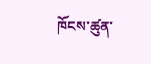ཁོངས་ཚུན་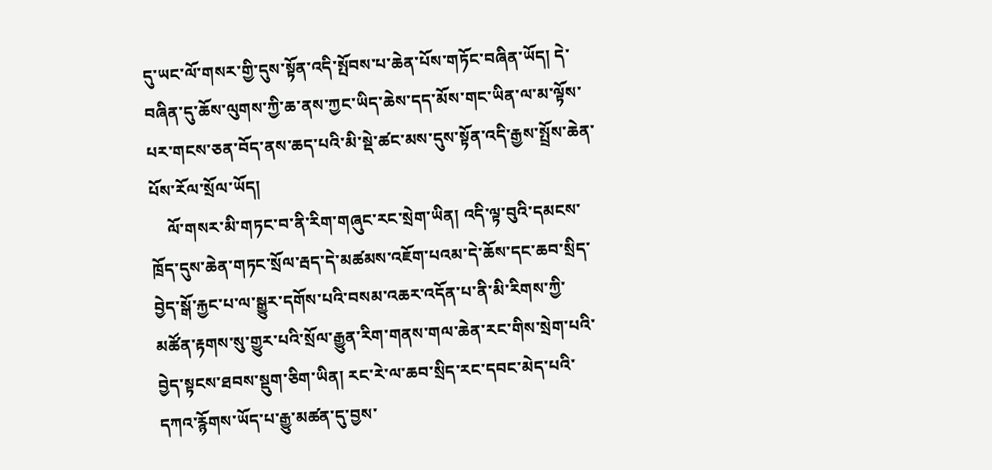དུ་ཡང་ལོ་གསར་གྱི་དུས་སྟོན་འདི་སྤོབས་པ་ཆེན་པོས་གཏོང་བཞིན་ཡོད། དེ་བཞིན་དུ་ཆོས་ལུགས་ཀྱི་ཆ་ནས་ཀྱང་ཡིད་ཆེས་དད་མོས་གང་ཡིན་ལ་མ་ལྟོས་པར་གངས་ཅན་བོད་ནས་ཆད་པའི་མི་སྡེ་ཚང་མས་དུས་སྟོན་འདི་རྒྱས་སྤྲོས་ཆེན་པོས་རོལ་སྲོལ་ཡོད།
    ལོ་གསར་མི་གཏང་བ་ནི་རིག་གཞུང་རང་སྲེག་ཡིན། འདི་ལྟ་བུའི་དམངས་ཁྲོད་དུས་ཆེན་གཏང་སྲོལ་རྦད་དེ་མཚམས་འཇོག་པའམ་དེ་ཆོས་དང་ཆབ་སྲིད་བྱེད་སྒོ་རྐྱང་པ་ལ་སྒྱུར་དགོས་པའི་བསམ་འཆར་འདོན་པ་ནི་མི་རིགས་ཀྱི་མཚོན་རྟགས་སུ་གྱུར་པའི་སྲོལ་རྒྱུན་རིག་གནས་གལ་ཆེན་རང་གིས་སྲེག་པའི་བྱེད་སྟངས་ཐབས་སྡུག་ཅིག་ཡིན། རང་རེ་ལ་ཆབ་སྲིད་རང་དབང་མེད་པའི་དཀའ་རྙོགས་ཡོད་པ་རྒྱུ་མཚན་དུ་བྱས་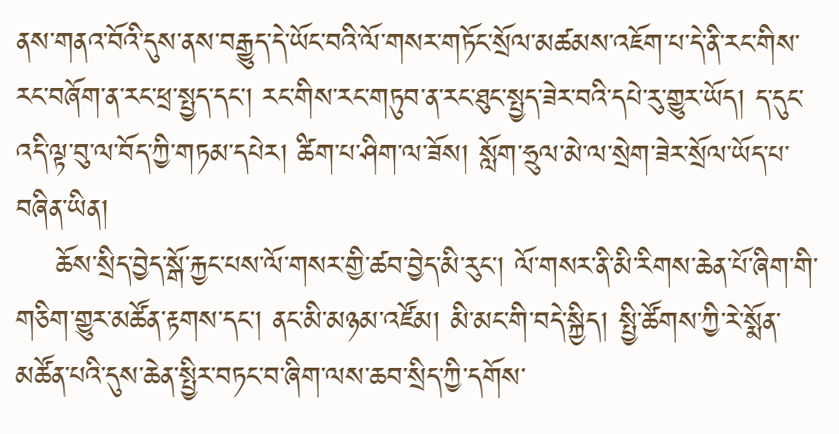ནས་གནའ་བོའི་དུས་ནས་བརྒྱུད་དེ་ཡོང་བའི་ལོ་གསར་གཏོང་སྲོལ་མཚམས་འཇོག་པ་དེ་ནི་རང་གིས་རང་བཞོག་ན་རང་ཕྲ་སྤྱད་དང་། རང་གིས་རང་གཏུབ་ན་རང་ཐུང་སྤྱད་ཟེར་བའི་དཔེ་རུ་གྱུར་ཡོད། ད་དུང་འདི་ལྟ་བུ་ལ་བོད་ཀྱི་གཏམ་དཔེར། ཚིག་པ་ཤིག་ལ་ཟོས། སློག་ཧྲུལ་མེ་ལ་སྲེག་ཟེར་སྲོལ་ཡོད་པ་བཞིན་ཡིན།
    ཆོས་སྲིད་བྱེད་སྒོ་རྐྱང་པས་ལོ་གསར་གྱི་ཚབ་བྱེད་མི་རུང་། ལོ་གསར་ནི་མི་རིགས་ཆེན་པོ་ཞིག་གི་གཅིག་གྱུར་མཚོན་རྟགས་དང་། ནང་མི་མཉམ་འཛོམ། མི་མང་གི་བདེ་སྐྱིད། སྤྱི་ཚོགས་ཀྱི་རེ་སྨོན་མཚོན་པའི་དུས་ཆེན་སྤྱིར་བཏང་བ་ཞིག་ལས་ཆབ་སྲིད་ཀྱི་དགོས་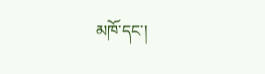མཁོ་དང་།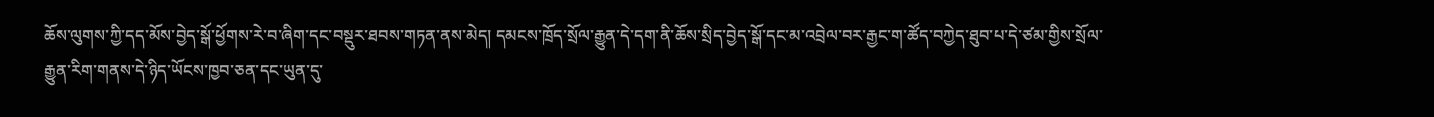ཆོས་ལུགས་ཀྱི་དད་མོས་བྱེད་སྒོ་ཕྱོགས་རེ་བ་ཞིག་དང་བསྡུར་ཐབས་གཏན་ནས་མེད། དམངས་ཁྲོད་སྲོལ་རྒྱུན་དེ་དག་ནི་ཆོས་སྲིད་བྱེད་སྒོ་དང་མ་འབྲེལ་བར་རྒྱང་ག་ཚོད་བཀྱེད་ཐུབ་པ་དེ་ཙམ་གྱིས་སྲོལ་རྒྱུན་རིག་གནས་དེ་ཉིད་ཡོངས་ཁྱབ་ཅན་དང་ཡུན་དུ་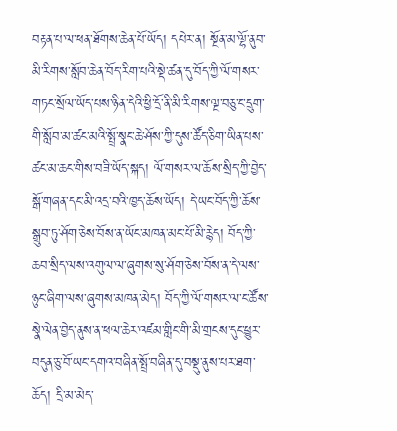བརྟན་པ་ལ་ཕན་ཐོགས་ཆེན་པོ་ཡོད། དཔེར་ན། སྔོན་མ་ལྷོ་ནུབ་མི་རིགས་སློབ་ཆེན་བོད་རིག་པའི་སྡེ་ཚན་དུ་བོད་ཀྱི་ལོ་གསར་གཏང་སྲོལ་ཡོད་པས་ཉིན་དེའི་ཕྱི་དྲོ་ནི་མི་རིགས་ལྔ་བཅུ་ང་དྲུག་གི་སློབ་མ་ཚང་མའི་སྤྲོ་སྣང་ཆེ་ཤོས་ཀྱི་དུས་ཚོད་ཅིག་ཡིན་པས་ཚང་མ་ཆང་གིས་བཟི་ཡོད་སྐད། ལོ་གསར་ལ་ཆོས་སྲིད་ཀྱི་བྱེད་སྒོ་གཞན་དང་མི་འདྲ་བའི་ཁྱད་ཆོས་ཡོད། དེ་ཡང་བོད་ཀྱི་ཆོས་སྒྲུབ་ཏུ་ཤོག་ཅེས་བོས་ན་ཡོང་མཁན་མང་པོ་མི་རྙེད། བོད་ཀྱི་ཆབ་སྲིད་ལས་འགུལ་ལ་ཞུགས་སུ་ཤོག་ཅེས་བོས་ན་དེ་ལས་ཉུང་ཞིག་ལས་ཞུགས་མཁན་མེད། བོད་ཀྱི་ལོ་གསར་ལ་ང་ཚོས་སྣེ་ལེན་བྱེད་ནུས་ན་ཕལ་ཆེར་འཛམ་གླིང་གི་མི་གྲངས་དུང་ཕྱུར་བདུན་ཅུ་བོ་ཡང་དགའ་བཞིན་སྤྲོ་བཞིན་དུ་བསྡུ་ནུས་པར་ཐག་ཆོད། དྲི་མ་མེད་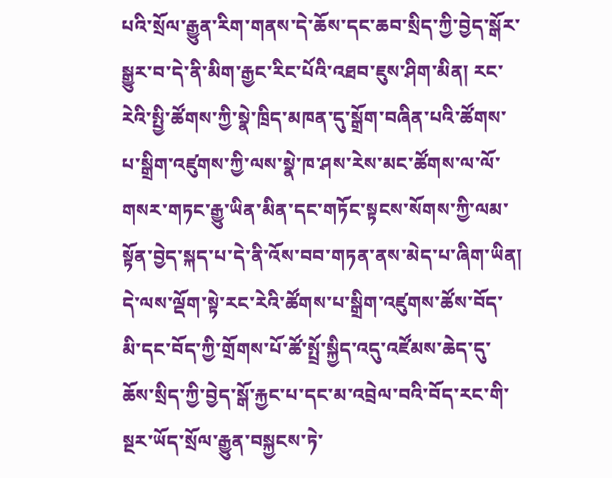པའི་སྲོལ་རྒྱུན་རིག་གནས་དེ་ཆོས་དང་ཆབ་སྲིད་ཀྱི་བྱེད་སྒོར་སྒྱུར་བ་དེ་ནི་མིག་རྒྱང་རིང་པོའི་འཐབ་ཇུས་ཤིག་མིན། རང་རེའི་སྤྱི་ཚོགས་ཀྱི་སྣེ་ཁྲིད་མཁན་དུ་སྒྲོག་བཞིན་པའི་ཚོགས་པ་སྒྲིག་འཛུགས་ཀྱི་ལས་སྣེ་ཁ་ཤས་རེས་མང་ཚོགས་ལ་ལོ་གསར་གཏང་རྒྱུ་ཡིན་མིན་དང་གཏོང་སྟངས་སོགས་ཀྱི་ལམ་སྟོན་བྱེད་སྐད་པ་དེ་ནི་འོས་བབ་གཏན་ནས་མེད་པ་ཞིག་ཡིན། དེ་ལས་ལྡོག་སྟེ་རང་རེའི་ཚོགས་པ་སྒྲིག་འཛུགས་ཚོས་བོད་མི་དང་བོད་ཀྱི་གྲོགས་པོ་ཚོ་སྤྲོ་སྐྱིད་འདུ་འཛོམས་ཆེད་དུ་ཆོས་སྲིད་ཀྱི་བྱེད་སྒོ་རྐྱང་པ་དང་མ་འབྲེལ་བའི་བོད་རང་གི་སྔར་ཡོད་སྲོལ་རྒྱུན་བསྐྱངས་ཏེ་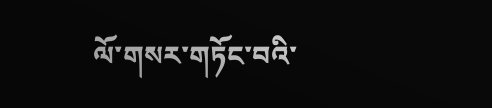ལོ་གསར་གཏོང་བའི་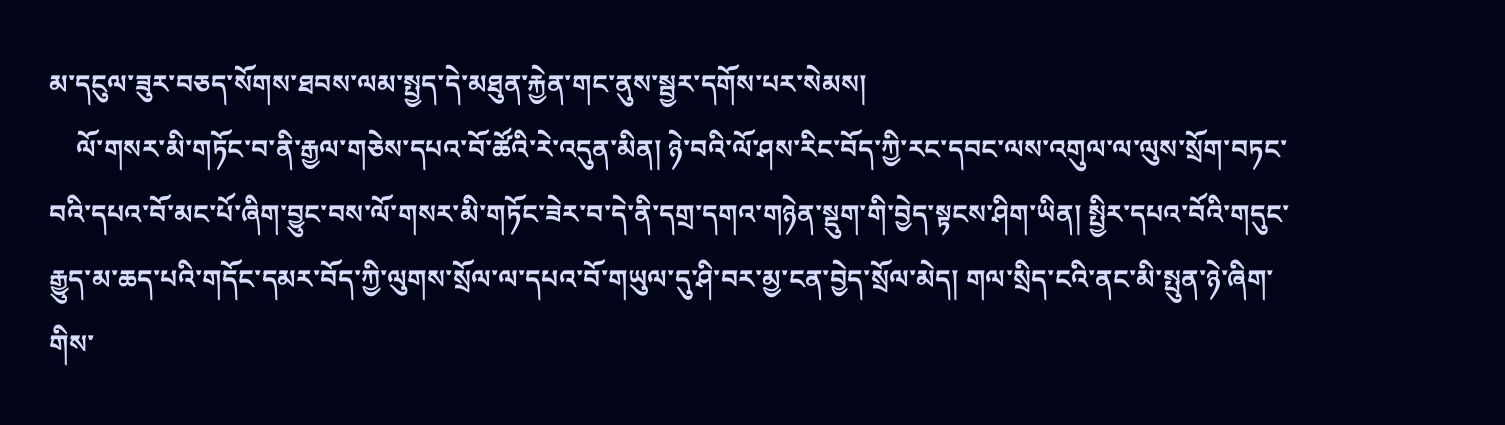མ་དངུལ་ཟུར་བཅད་སོགས་ཐབས་ལམ་སྤྱད་དེ་མཐུན་རྐྱེན་གང་ནུས་སྦྱར་དགོས་པར་སེམས།
    ལོ་གསར་མི་གཏོང་བ་ནི་རྒྱལ་གཅེས་དཔའ་བོ་ཚོའི་རེ་འདུན་མིན། ཉེ་བའི་ལོ་ཤས་རིང་བོད་ཀྱི་རང་དབང་ལས་འགུལ་ལ་ལུས་སྲོག་བཏང་བའི་དཔའ་བོ་མང་པོ་ཞིག་བྱུང་བས་ལོ་གསར་མི་གཏོང་ཟེར་བ་དེ་ནི་དགྲ་དགའ་གཉེན་སྡུག་གི་བྱེད་སྟངས་ཤིག་ཡིན། སྤྱིར་དཔའ་བོའི་གདུང་རྒྱུད་མ་ཆད་པའི་གདོང་དམར་བོད་ཀྱི་ལུགས་སྲོལ་ལ་དཔའ་བོ་གཡུལ་དུ་ཤི་བར་མྱ་ངན་བྱེད་སྲོལ་མེད། གལ་སྲིད་ངའི་ནང་མི་སྤུན་ཉེ་ཞིག་གིས་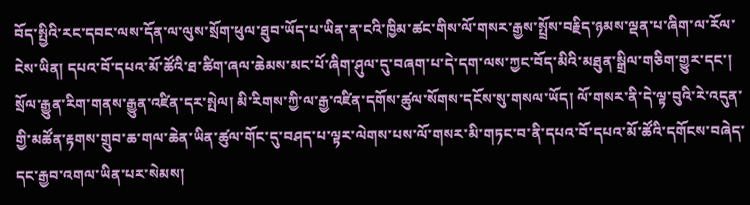བོད་སྤྱིའི་རང་དབང་ལས་དོན་ལ་ལུས་སྲོག་ཕུལ་ཐུབ་ཡོད་པ་ཡིན་ན་ངའི་ཁྱིམ་ཚང་གིས་ལོ་གསར་རྒྱས་སྤྲོས་བརྗིད་ཉམས་ལྡན་པ་ཞིག་ལ་རོལ་ངེས་ཡིན། དཔའ་བོ་དཔའ་མོ་ཚོའི་ཐ་ཚིག་ཞལ་ཆེམས་མང་པོ་ཞིག་ཤུལ་དུ་བཞག་པ་དེ་དག་ལས་ཀྱང་བོད་མིའི་མཐུན་སྒྲིལ་གཅིག་གྱུར་དང་། སྲོལ་རྒྱུན་རིག་གནས་རྒྱུན་འཛིན་དར་སྤེལ། མི་རིགས་ཀྱི་ལ་རྒྱ་འཛིན་དགོས་ཚུལ་སོགས་དངོས་སུ་གསལ་ཡོད། ལོ་གསར་ནི་དེ་ལྟ་བུའི་རེ་འདུན་གྱི་མཚོན་རྟགས་གྲུབ་ཆ་གལ་ཆེན་ཡིན་ཚུལ་གོང་དུ་བཤད་པ་ལྟར་ལེགས་པས་ལོ་གསར་མི་གཏང་བ་ནི་དཔའ་བོ་དཔའ་མོ་ཚོའི་དགོངས་བཞེད་དང་རྒྱབ་འགལ་ཡིན་པར་སེམས།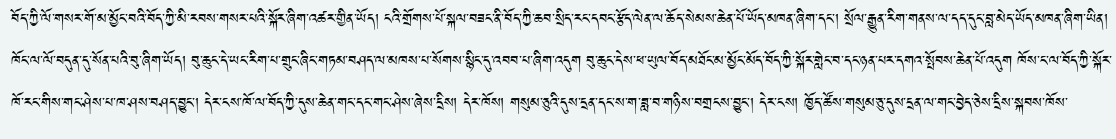བོད་ཀྱི་ལོ་གསར་གོ་མ་མྱོང་བའི་བོད་ཀྱི་མི་རབས་གསར་པའི་སྐོར་ཞིག་འཚར་གྱིན་ཡོད། ངའི་གྲོགས་པོ་སྐལ་བཟང་ནི་བོད་ཀྱི་ཆབ་སྲིད་རང་དབང་རྩོད་ལེན་ལ་ཆོད་སེམས་ཆེན་པོ་ཡོད་མཁན་ཞིག་དང་། སྲོལ་རྒྱུན་རིག་གནས་ལ་དད་དུང་བླ་མེད་ཡོད་མཁན་ཞིག་ཡིན། ཁོང་ལ་ལོ་བདུན་དུ་སོན་པའི་བུ་ཞིག་ཡོད། བུ་ཆུང་དེ་ཡང་རིག་པ་གྲུང་ཞིང་གཏམ་བཤད་ལ་མཁས་པ་སོགས་སྙིང་དུ་འབབ་པ་ཞིག་འདུག བུ་ཆུང་དེས་ཕ་ཡུལ་བོད་མཐོང་མ་མྱོང་མོད་བོད་ཀྱི་སྐོར་གླེང་བ་དང་ཉན་པར་དགའ་སྤོབས་ཆེན་པོ་འདུག ཁོས་ང་ལ་བོད་ཀྱི་སྐོར་ཁོ་རང་གིས་གང་ཤེས་པ་ཁ་ཤས་བཤད་བྱུང་། དེར་ངས་ཁོ་ལ་བོད་ཀྱི་དུས་ཆེན་གང་དང་གང་ཤེས་ཞེས་དྲིས། དེར་ཁོས། གསུམ་ཅུའི་དུས་དྲན་དང་ས་ག་ཟླ་བ་གཉིས་བགྲངས་བྱུང་། དེར་ངས། ཁྱོད་ཚོས་གསུམ་ཅུ་དུས་དྲན་ལ་གང་བྱེད་ཅེས་དྲིས་སྐབས་ཁོས་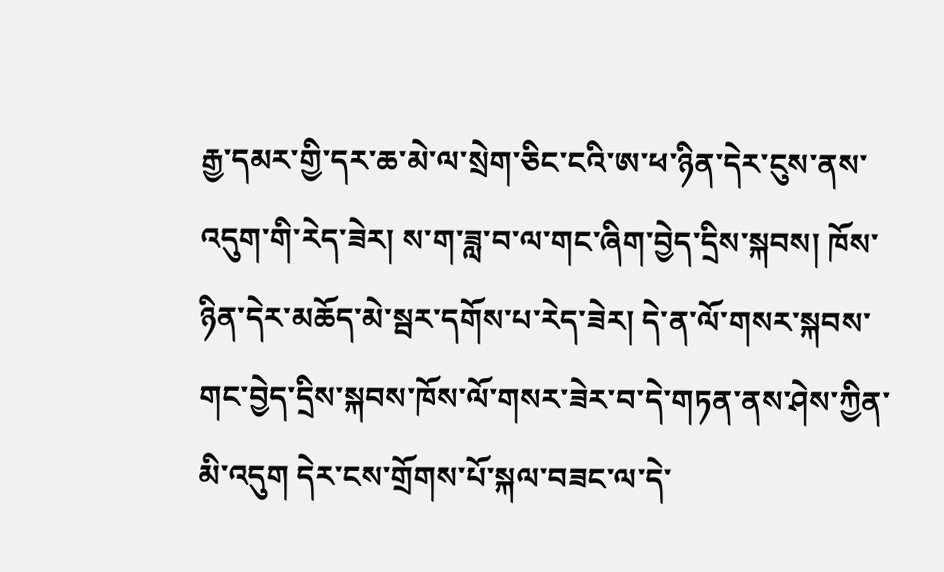རྒྱ་དམར་གྱི་དར་ཆ་མེ་ལ་སྲེག་ཅིང་ངའི་ཨ་ཕ་ཉིན་དེར་ངུས་ནས་འདུག་གི་རེད་ཟེར། ས་ག་ཟླ་བ་ལ་གང་ཞིག་བྱེད་དྲིས་སྐབས། ཁོས་ཉིན་དེར་མཆོད་མེ་སྦར་དགོས་པ་རེད་ཟེར། དེ་ན་ལོ་གསར་སྐབས་གང་བྱེད་དྲིས་སྐབས་ཁོས་ལོ་གསར་ཟེར་བ་དེ་གཏན་ནས་ཤེས་ཀྱིན་མི་འདུག དེར་ངས་གྲོགས་པོ་སྐལ་བཟང་ལ་དེ་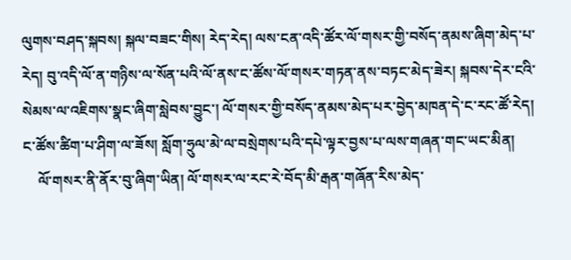ལུགས་བཤད་སྐབས། སྐལ་བཟང་གིས། རེད་རེད། ལས་ངན་འདི་ཚོར་ལོ་གསར་གྱི་བསོད་ནམས་ཞིག་མེད་པ་རེད། བུ་འདི་ལོ་ན་གཉིས་ལ་སོན་པའི་ལོ་ནས་ང་ཚོས་ལོ་གསར་གཏན་ནས་བཏང་མེད་ཟེར། སྐབས་དེར་ངའི་སེམས་ལ་འཇིགས་སྣང་ཞིག་སླེབས་བྱུང་། ལོ་གསར་གྱི་བསོད་ནམས་མེད་པར་བྱེད་མཁན་དེ་ང་རང་ཚོ་རེད། ང་ཚོས་ཚིག་པ་ཤིག་ལ་ཟོས། སློག་ཧྲུལ་མེ་ལ་བསྲེགས་པའི་དཔེ་ལྟར་བྱས་པ་ལས་གཞན་གང་ཡང་མིན།
    ལོ་གསར་ནི་ནོར་བུ་ཞིག་ཡིན། ལོ་གསར་ལ་རང་རེ་བོད་མི་རྒན་གཞོན་རིས་མེད་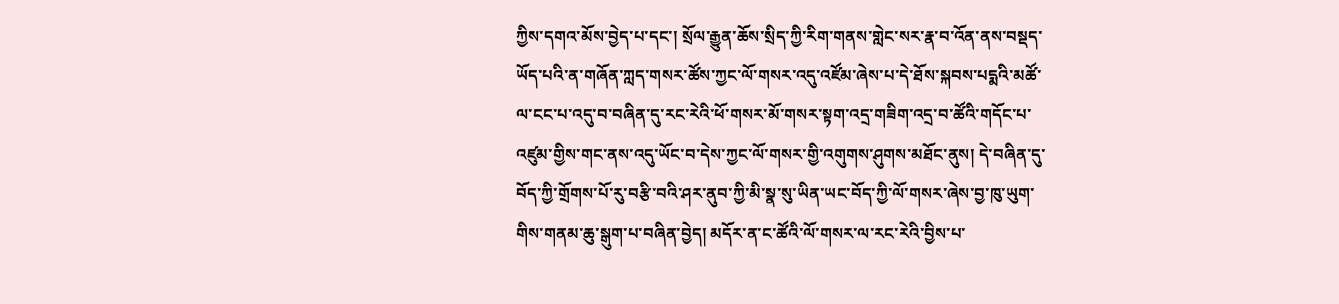ཀྱིས་དགའ་མོས་བྱེད་པ་དང་། སྲོལ་རྒྱུན་ཆོས་སྲིད་ཀྱི་རིག་གནས་གླེང་སར་རྣ་བ་འོན་ནས་བསྡད་ཡོད་པའི་ན་གཞོན་ཀླད་གསར་ཚོས་ཀྱང་ལོ་གསར་འདུ་འཛོམ་ཞེས་པ་དེ་ཐོས་སྐབས་པདྨའི་མཚོ་ལ་ངང་པ་འདུ་བ་བཞིན་དུ་རང་རེའི་ཕོ་གསར་མོ་གསར་སྟག་འདྲ་གཟིག་འདྲ་བ་ཚོའི་གདོང་པ་འཛུམ་གྱིས་གང་ནས་འདུ་ཡོང་བ་དེས་ཀྱང་ལོ་གསར་གྱི་འགུགས་ཤུགས་མཐོང་ནུས། དེ་བཞིན་དུ་བོད་ཀྱི་གྲོགས་པོ་རུ་བརྩི་བའི་ཤར་ནུབ་ཀྱི་མི་སྣ་སུ་ཡིན་ཡང་བོད་ཀྱི་ལོ་གསར་ཞེས་བྱ་ཁུ་ཡུག་གིས་གནམ་ཆུ་སྒུག་པ་བཞིན་བྱེད། མདོར་ན་ང་ཚོའི་ལོ་གསར་ལ་རང་རེའི་བྱིས་པ་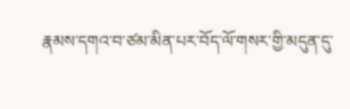རྣམས་དགའ་བ་ཙམ་མིན་པར་བོད་ལོ་གསར་གྱི་མདུན་དུ་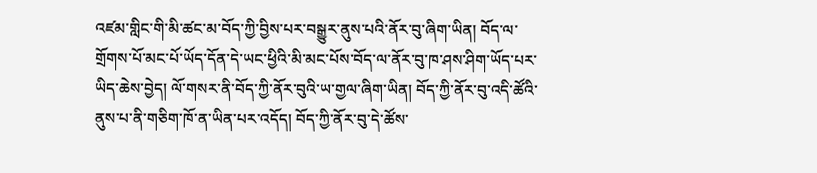འཛམ་གླིང་གི་མི་ཚང་མ་བོད་ཀྱི་བྱིས་པར་བསྒྱུར་ནུས་པའི་ནོར་བུ་ཞིག་ཡིན། བོད་ལ་གྲོགས་པོ་མང་པོ་ཡོད་དོན་དེ་ཡང་ཕྱིའི་མི་མང་པོས་བོད་ལ་ནོར་བུ་ཁ་ཤས་ཤིག་ཡོད་པར་ཡིད་ཆེས་བྱེད། ལོ་གསར་ནི་བོད་ཀྱི་ནོར་བུའི་ཡ་གྱལ་ཞིག་ཡིན། བོད་ཀྱི་ནོར་བུ་འདི་ཚོའི་ནུས་པ་ནི་གཅིག་ཁོ་ན་ཡིན་པར་འདོད། བོད་ཀྱི་ནོར་བུ་དེ་ཚོས་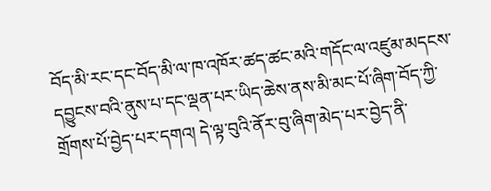བོད་མི་རང་དང་བོད་མི་ལ་ཁ་འཁོར་ཚད་ཚང་མའི་གདོང་ལ་འཛུམ་མདངས་དབྱུངས་བའི་ནུས་པ་དང་ལྡན་པར་ཡིད་ཆེས་ནས་མི་མང་པོ་ཞིག་བོད་ཀྱི་གྲོགས་པོ་བྱེད་པར་དགའ། དེ་ལྟ་བུའི་ནོར་བུ་ཞིག་མེད་པར་བྱེད་ནི་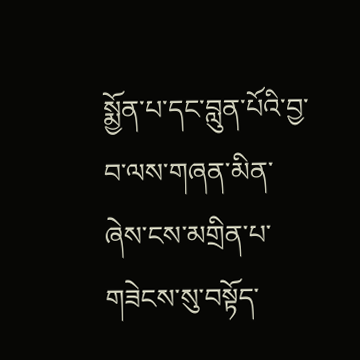སྨྱོན་པ་དང་བླུན་པོའི་བྱ་བ་ལས་གཞན་མིན་ཞེས་ངས་མགྲིན་པ་གཟེངས་སུ་བསྟོད་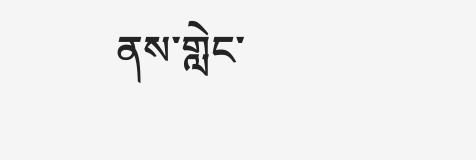ནས་གླེང་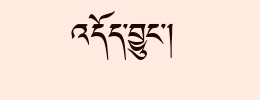འདོད་བྱུང་།